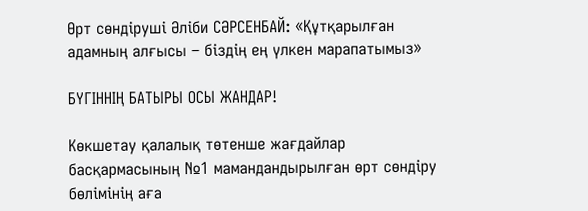Өрт сөндіруші Әліби СӘРСЕНБАЙ: «Құтқарылған адамның алғысы – біздің ең үлкен марапатымыз»

БҮГІННІҢ БАТЫРЫ ОСЫ ЖАНДАР!

Көкшетау қалалық төтенше жағдайлар басқармасының №1 мамандандырылған өрт сөндіру бөлімінің аға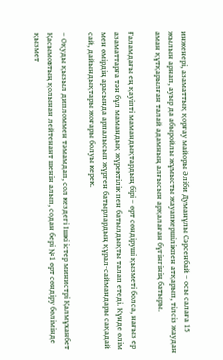инженері, азаматтық қорғау майоры Әліби Думанұлы Сәрсенбай – осы салаға 15 жылын арнап, ауыр да абыройлы жұмысты жауапкершілікпен атқарып, тілсіз жаудан аман құтқарылған талай адамның алғысын арқалаған бүгінгінің батыры.

Ғаламдағы ең қауіпті мамандықтардың бірі – өрт сөндіруші қызметі болса, нағыз ер азаматтарға тән бұл мамандық жүректілік пен батылдықты талап етеді. Күнде өлім мен өмірдің арасында арпалысып жүрген батырлардың құрал-саймандары сақадай сай, дайындықтары жоғары болуы керек.

– Оқуды қызыл дипломмен тәмамдап, сол кездегі Ішкі істер министрі Қалмұханбет Қасымовтың қолынан лейтенант шенін алып, содан бері №1 өрт сөндіру бөлімінде қызмет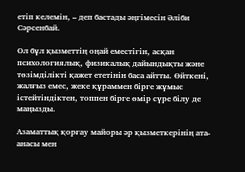етіп келемін, – деп бастады әңгімесін Әліби Сәрсенбай.

Ол бұл қызметтің оңай еместігін, асқан психологиялық, физикалық дайындықты және төзімділікті қажет ететінін баса айтты. Өйткені, жалғыз емес, жеке құраммен бірге жұмыс істейтіндіктен, топпен бірге өмір сүре білу де маңызды.

Азаматтық қорғау майоры әр қызметкерінің ата-анасы мен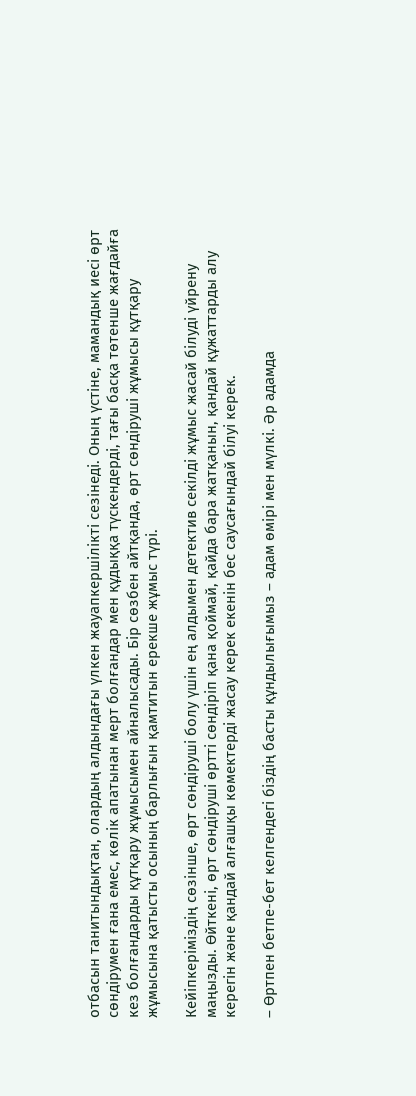отбасын танитындықтан, олардың алдындағы үлкен жауапкершілікті сезінеді. Оның үстіне, мамандық иесі өрт сөндірумен ғана емес, көлік апатынан мерт болғандар мен құдыққа түскендерді, тағы басқа төтенше жағдайға кез болғандарды құтқару жұмысымен айналысады. Бір сөзбен айтқанда, өрт сөндіруші жұмысы құтқару жұмысына қатысты осының барлығын қамтитын ерекше жұмыс түрі.

Кейіпкеріміздің сөзінше, өрт сөндіруші болу үшін ең алдымен детектив секілді жұмыс жасай білуді үйрену маңызды. Өйткені, өрт сөндіруші өртті сөндіріп қана қоймай, қайда бара жатқанын, қандай құжаттарды алу керегін және қандай алғашқы көмектерді жасау керек екенін бес саусағындай білуі керек.

– Өртпен бетпе-бет келгендегі біздің басты құндылығымыз – адам өмірі мен мүлкі. Әр адамда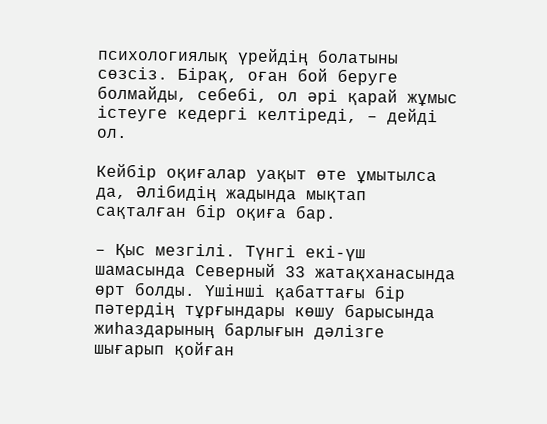психологиялық үрейдің болатыны сөзсіз. Бірақ, оған бой беруге болмайды, себебі, ол әрі қарай жұмыс істеуге кедергі келтіреді, – дейді ол.

Кейбір оқиғалар уақыт өте ұмытылса да, Әлібидің жадында мықтап сақталған бір оқиға бар.

– Қыс мезгілі. Түнгі екі-үш шамасында Северный 33 жатақханасында өрт болды. Үшінші қабаттағы бір пәтердің тұрғындары көшу барысында жиһаздарының барлығын дәлізге шығарып қойған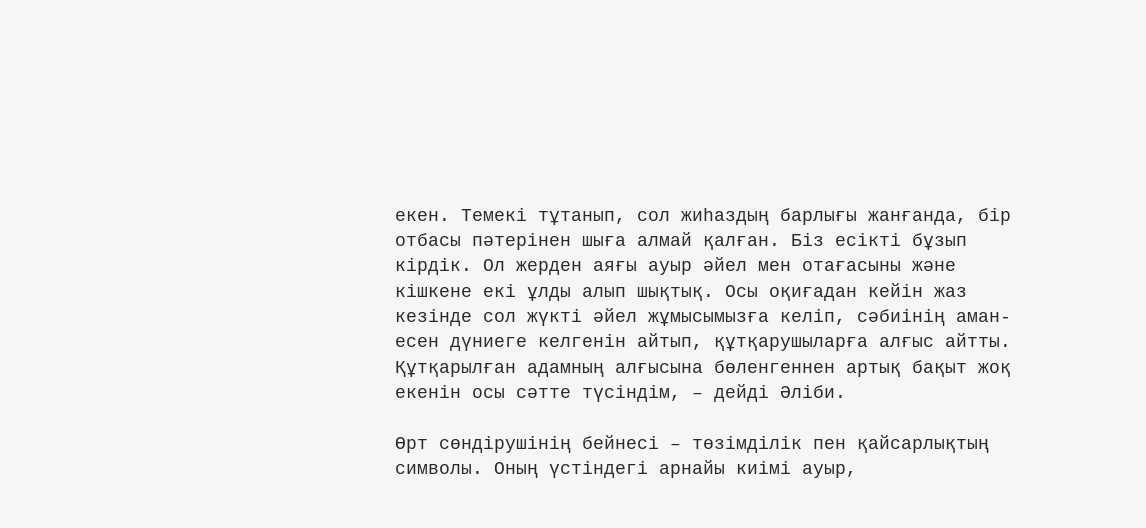екен. Темекі тұтанып, сол жиһаздың барлығы жанғанда, бір отбасы пәтерінен шыға алмай қалған. Біз есікті бұзып кірдік. Ол жерден аяғы ауыр әйел мен отағасыны және кішкене екі ұлды алып шықтық. Осы оқиғадан кейін жаз кезінде сол жүкті әйел жұмысымызға келіп, сәбиінің аман-есен дүниеге келгенін айтып, құтқарушыларға алғыс айтты. Құтқарылған адамның алғысына бөленгеннен артық бақыт жоқ екенін осы сәтте түсіндім, – дейді Әліби.

Өрт сөндірушінің бейнесі – төзімділік пен қайсарлықтың символы. Оның үстіндегі арнайы киімі ауыр,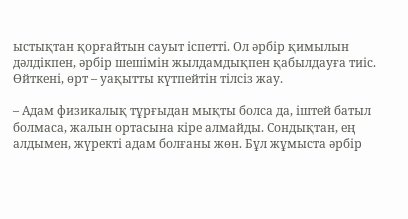ыстықтан қорғайтын сауыт іспетті. Ол әрбір қимылын дәлдікпен, әрбір шешімін жылдамдықпен қабылдауға тиіс. Өйткені, өрт – уақытты күтпейтін тілсіз жау.

– Адам физикалық тұрғыдан мықты болса да, іштей батыл болмаса, жалын ортасына кіре алмайды. Сондықтан, ең алдымен, жүректі адам болғаны жөн. Бұл жұмыста әрбір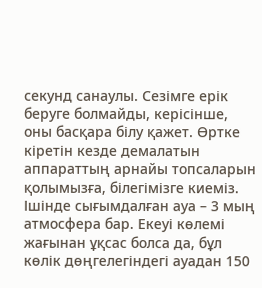секунд санаулы. Сезімге ерік беруге болмайды, керісінше, оны басқара білу қажет. Өртке кіретін кезде демалатын аппараттың арнайы топсаларын қолымызға, білегімізге киеміз. Ішінде сығымдалған ауа – 3 мың атмосфера бар. Екеуі көлемі жағынан ұқсас болса да, бұл көлік дөңгелегіндегі ауадан 150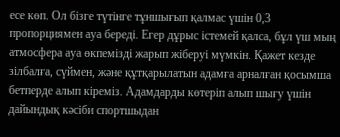есе көп. Ол бізге түтінге тұншығып қалмас үшін 0,3 пропорциямен ауа береді. Егер дұрыс істемей қалса, бұл үш мың атмосфера ауа өкпемізді жарып жіберуі мүмкін. Қажет кезде зілбалға, сүймен, және құтқарылатын адамға арналған қосымша бетперде алып кіреміз. Адамдарды көтеріп алып шығу үшін дайындық кәсіби спортшыдан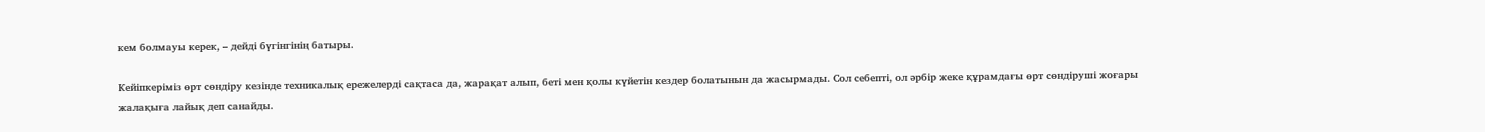кем болмауы керек, – дейді бүгінгінің батыры.

Кейіпкеріміз өрт сөндіру кезінде техникалық ережелерді сақтаса да, жарақат алып, беті мен қолы күйетін кездер болатынын да жасырмады. Сол себепті, ол әрбір жеке құрамдағы өрт сөндіруші жоғары жалақыға лайық деп санайды.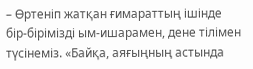– Өртеніп жатқан ғимараттың ішінде бір-бірімізді ым-ишарамен, дене тілімен түсінеміз. «Байқа, аяғыңның астында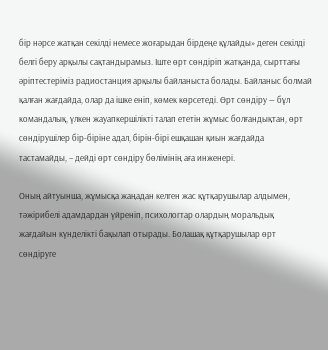бір нәрсе жатқан секілді немесе жоғарыдан бірдеңе құлайды» деген секілді белгі беру арқылы сақтандырамыз. Іште өрт сөндіріп жатқанда, сырттағы әріптестеріміз радиостанция арқылы байланыста болады. Байланыс болмай қалған жағдайда, олар да ішке еніп, көмек көрсетеді. Өрт сөндіру — бұл командалық, үлкен жауапкершілікті талап ететін жұмыс болғандықтан, өрт сөндірушілер бір-біріне адал, бірін-бірі ешқашан қиын жағдайда тастамайды, – дейді өрт сөндіру бөлімінің аға инженері.

Оның айтуынша, жұмысқа жаңадан келген жас құтқарушылар алдымен, тәжірибелі адамдардан үйреніп, психологтар олардың моральдық жағдайын күнделікті бақылап отырады. Болашақ құтқарушылар өрт сөндіруге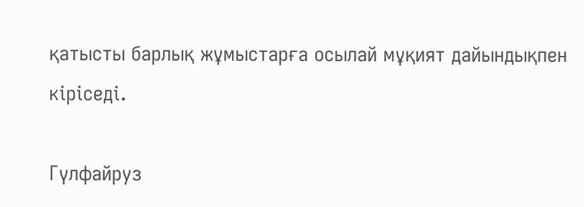қатысты барлық жұмыстарға осылай мұқият дайындықпен кіріседі.

Гүлфайруз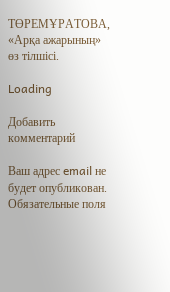ТӨРЕМҰРАТОВА,
«Арқа ажарының» өз тілшісі.

Loading

Добавить комментарий

Ваш адрес email не будет опубликован. Обязательные поля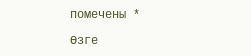помечены *

Өзге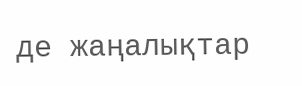де жаңалықтар